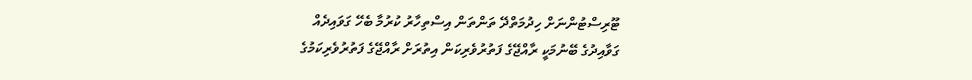ޓޫރިސްޓުންނަށް ހިދުމަތްދޭ ތަންތަން އިސްތިހާރު ކުރުމާ ބެހޭ ގަވައިދެއް
ގަވާއިދުގެ ބޭނުމަކީ ރާއްޖޭގެ ފަތުރުވެރިކަން އިތުރަށް ރާއްޖޭގެ ފަތުރުވެރިކަމުގެ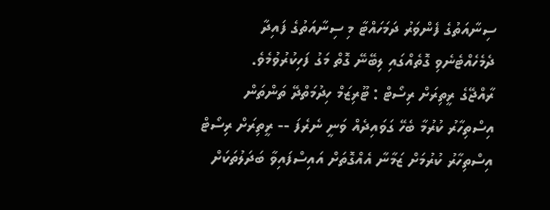ސިނާއަތުގެ ފެންވަރު ދަމަހައްޓާ މި ސިނާއަތުގެ ފައިދާ ދެމެހެއްޓެނެވި ގޮތެއްގައި ލިބޭނޭ ގޮތް މަގު ފަހިކުރުވުމެވެ.
ރާއްޖޭގެ ރީތިރަށް ރިސޯޓް : ޓޫރިޒަމް ހިދުމަތްދޭ ތަންތަން އިސްތިހާރު ކުރުމާ ބެހޭ ގަވައިދެއް ވަނީ ނެރެފަ -- ރީތިރަށް ރިސޯޓް
އިސްތިހާރު ކުރުމަށް ޒަމާނާ އެއްގޮތަށް އައިސްފައިވާ ބަދަލުތަކަށް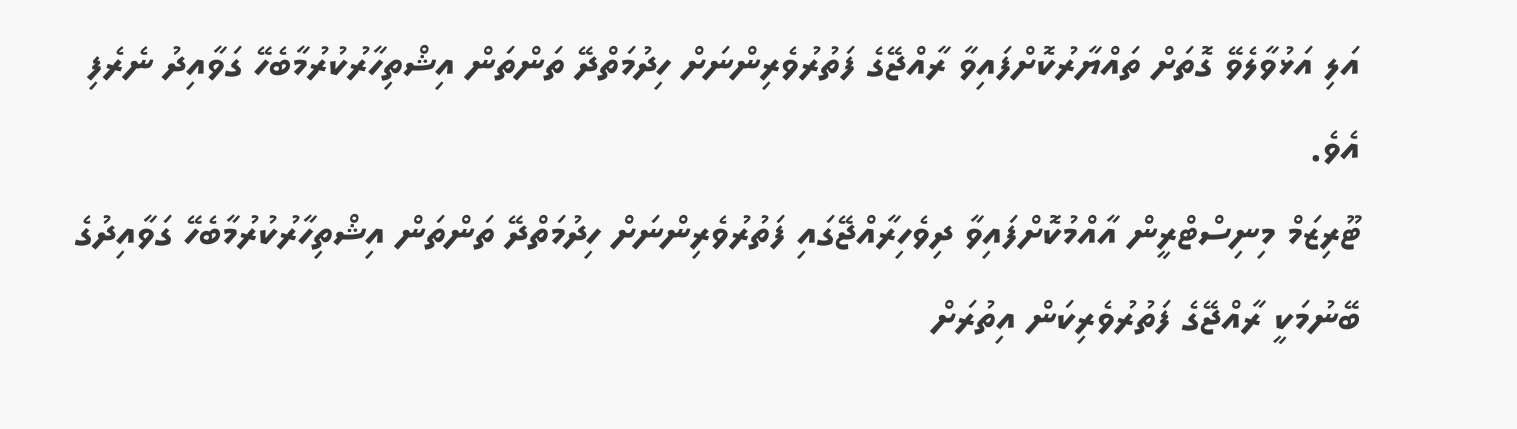އަލި އަޅުވާލެވޭ ގޮތަށް ތައްޔާރުކޮށްފައިވާ ރާއްޖޭގެ ފަތުރުވެރިންނަށް ހިދުމަތްދޭ ތަންތަން އިޝްތިހާރުކުރުމާބެހޭ ގަވާއިދު ނެރެފި އެވެ.
ޓޫރިޒަމް މިނިސްޓްރީން އާއްމުކޮށްފައިވާ ދިވެހިރާއްޖޭގައި ފަތުރުވެރިންނަށް ހިދުމަތްދޭ ތަންތަން އިޝްތިހާރުކުރުމާބެހޭ ގަވާއިދުގެ ބޭނުމަކީ ރާއްޖޭގެ ފަތުރުވެރިކަން އިތުރަށް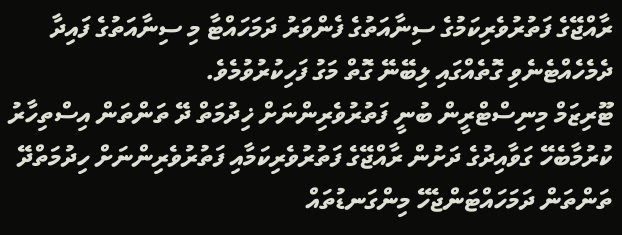ރާއްޖޭގެ ފަތުރުވެރިކަމުގެ ސިނާއަތުގެ ފެންވަރު ދަމަހައްޓާ މި ސިނާއަތުގެ ފައިދާ ދެމެހެއްޓެނެވި ގޮތެއްގައި ލިބޭނޭ ގޮތް މަގު ފަހިކުރުވުމެވެ.
ޓޫރިޒަމް މިނިސްޓްރީން ބުނީ ފަތުރުވެރިންނަށް ޚިދުމަތް ދޭ ތަންތަން އިސްތިހާރު ކުރުމާބެހޭ ގަވާއިދުގެ ދަށުން ރާއްޖޭގެ ފަތުރުވެރިކަމާއި ފަތުރުވެރިންނަށް ހިދުމަތްދޭ ތަންތަން ދަމަހައްޓަންޖެހޭ މިންގަނޑުތައް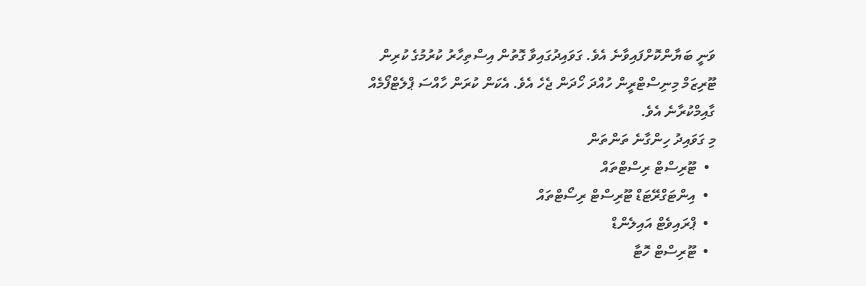ވަނީ ބަޔާންކޮށްފައިވާނެ އެވެ. ގަވައިދުގައިވާ ގޮތުން އިސްތިހާރު ކުރުމުގެ ކުރިން ޓޫރިޒަމް މިނިސްޓްރީން ހުއްދަ ހޯދަން ޖެހެ އެވެ. އެކަން ކުރަން ހާއްސަ ޕްލެޓްފޯމެއް ގާއިމްކުރާނެ އެވެ.
މި ގަވައިދު ހިންގާނެ ތަންތަން
  •  ޓޫރިސްޓް ރިސްޓްތައް
  •  އިންޓަގްރޭޓަޑް ޓޫރިސްޓް ރިސޯޓްތައް
  •  ޕްރައިވެޓް އައިލެންޑް
  •  ޓޫރިސްޓް ހޮޓާ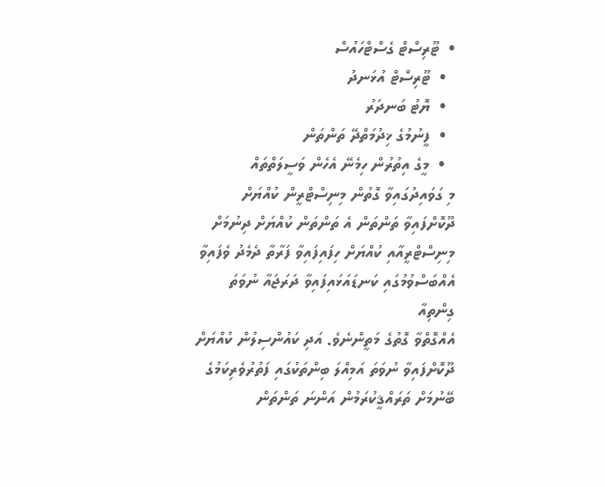•  ޓޫރިސްޓް ގެސްޓްހައުސް
  •  ޓޫރިސްޓް އުޅަނދު
  •  ޔޮޓު ބަނދަރު
  •  ފީނުމުގެ ޚިދުމަތްދޭ ތަންތަން
  •  މީގެ އިތުރުން ހިމެނޭ އެހެން ވަސީލަތްތައް
މި ގަވައިދުގައިވާ ގޮތުން މިނިސްޓްރީން ކުއްޔަށް ދޫކޮށްފައިވާ ތަންތަން އެ ތަންތަން ކުއްޔަށް ދިނުމަށް މިނިސްޓްރީއާއި ކުއްޔަށް ހިފައިފައިވާ ފަރާތާ ދެމެދު ވެފައިވާ އެއްބަސްވުމުގައި ކަނޑައަޅައިފައިވާ ދަރަޖައާ ނުވަތަ ގިންތިއާ
އެއްގޮތްވާ ގޮތުގެ މަތީންނެވެ. އަދި ކައުންސިލުން ކުއްޔަށް ދޫކޮށްފައިވާ ނުވަތަ އަމިއްލަ ބިންތަކުގައި ފަތުރުވެރިކަމުގެ ބޭނުމަށް ތަރައްޤީކުރަމުން އަންނަ ތަންތަން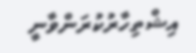އިޝްތިހާރުކުރަންވާނީ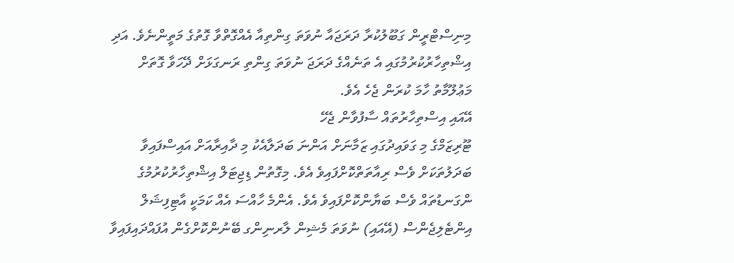މިނިސްޓްރީން ގަބޫލުކުރާ ދަރަޖައާ ނުވަތަ ގިންތިއާ އެއްގޮތްވާ ގޮތުގެ މަތީންނެވެ. އަދި އިޝްތިހާރުކުރުމުގައި އެ ތަނެއްގެ ދަރަޖަ ނުވަތަ ގިންތި ރަނގަޅަށް ދޭހަވާ ގޮތަށް މަޢުލޫމާތު ހާމަ ކުރަން ޖެހެ އެވެ.
އޭއައި އިސްތިހާރުތައް ސާފުވާން ޖެހޭ
ޓޫރިޒަމްގެ މި ގަވައިދުގައި ޒަމާނަށް އަންނަ ބަދަލާއެކު މި ދާއިރާއަށް އައިސްފައިވާ ބަދަލުތަކަށް ވެސް ރިއާތަތްކޮށްފައިވެ އެވެ. މިގޮތުން ޑިޖިޓަލް އިޝްތިހާރުކުރުމުގެ ންގަނޑުތައް ވެސް ބަޔާންކޮށްފައިވެ އެވެ. އެންމެ ހާއްސަ އެއް ކަމަކީ އާޓިފިޝަލް އިންޓެލިޖެންސް (އޭއައި) ނުވަތަ މެޝިން ލާރނިންގ ބޭނުންކޮށްގެން އުފައްދައިފައިވާ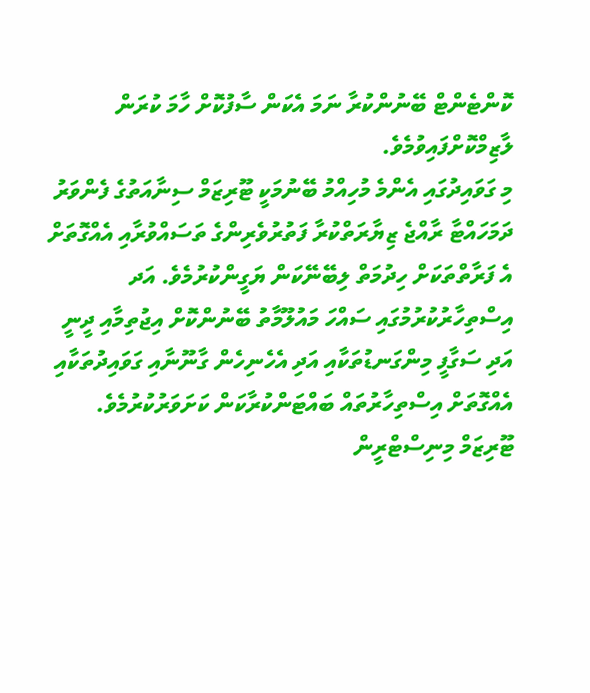ކޮންޓެންޓް ބޭނުންކުރާ ނަމަ އެކަން ސާފުކޮށް ހާމަ ކުރަން ލާޒިމްކޮށްފައިވުމެވެ.
މި ގަވައިދުގައި އެންމެ މުހިއްމު ބޭނުމަކީ ޓޫރިޒަމް ސިނާއަތުގެ ފެންވަރު ދަމަހައްޓާ ރާއްޖެ ޒިޔާރަތްކުރާ ފަތުރުވެރިންގެ ތަސައްވުރާއި އެއްގޮތަށް އެ ފަރާތްތަކަށް ހިދުމަތް ލިބޭނޭކަން ޔަގީންކުރުމެވެ. އަދ އިސްތިހާރުކުރުމުގައި ސައްހަ މައުލޫމާތު ބޭނުންކޮށް އިޖުތިމާއި ދީނީ އަދި ސަގާފީ މިންގަނޑުތަކާއި އަދި އެހެނިހެން ގާނޫނާއި ގަވައިދުތަކާއި އެއްގޮތަށް އިސްތިހާރުތައް ބައްޓަންކުރާކަން ކަށަވަރުކުރުމެވެ.
ޓޫރިޒަމް މިނިސްޓްރީން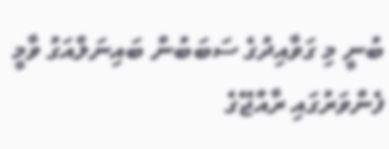ބުނީ މި ގަވާއިދުގެ ސަބަބުން ބައިނަލްއަގު ވާމީ ފެންވަރުގައި ރާއްޖޭގެ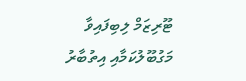ޓޫރިޒަމް ލިބިފައިވާ މަގުބޫލުކަމާއި އިތުބާރު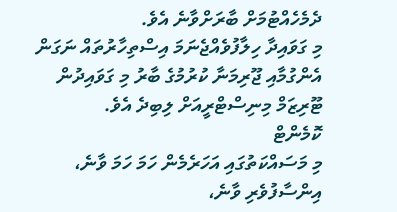ދެމެހެއްޓުމަށް ބާރަށްވާނެ އެވެ.
މި ގަވައިދާ ހިލާފުވެއްޖެނަމަ އިސްތިހާރުތައް ނަގަން އެންގުމާއި ޖޫރިމަނާ ކުރުމުގެ ބާރު މި ގަވައިދުން ޓޫރިޒަމް މިނިސްޓްރީއަށް ލިބިދެ އެވެ.
ކޮމެންޓް
މި މަސައްކަތުގައި އަހަރެމެން ހަމަ ހަމަ ވާނެ، އިންސާފުވެރި ވާނެ،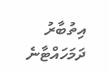އިތުބާރު ދަމަހައްޓާނެ